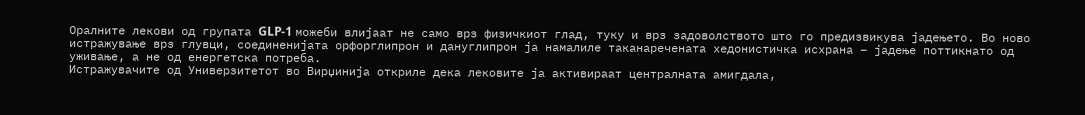Оралните лекови од групата GLP-1 можеби влијаат не само врз физичкиот глад, туку и врз задоволството што го предизвикува јадењето. Во ново истражување врз глувци, соединенијата орфорглипрон и дануглипрон ја намалиле таканаречената хедонистичка исхрана – јадење поттикнато од уживање, а не од енергетска потреба.
Истражувачите од Универзитетот во Вирџинија откриле дека лековите ја активираат централната амигдала,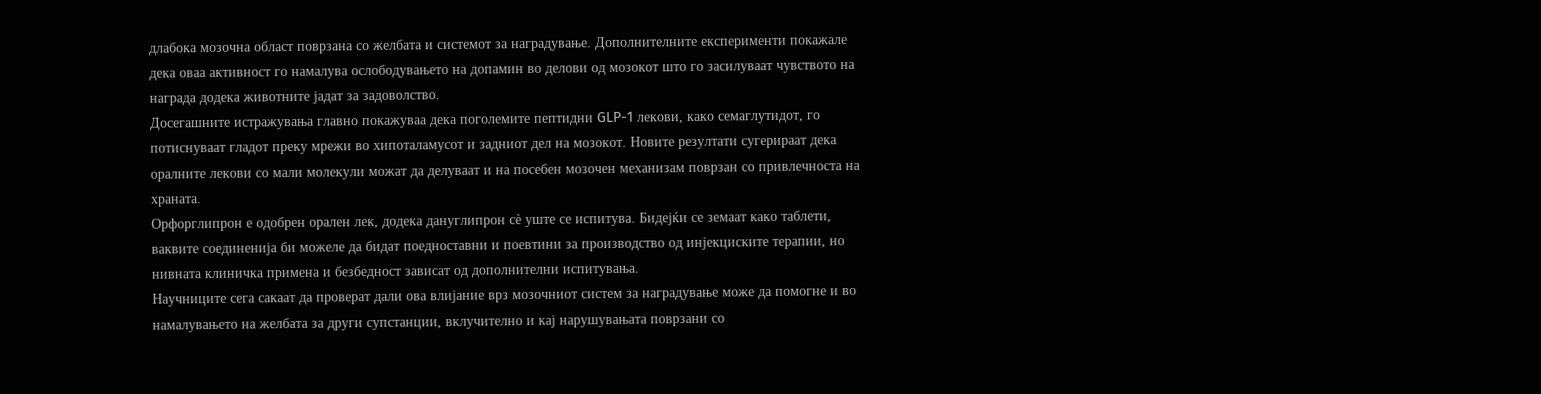длабока мозочна област поврзана со желбата и системот за наградување. Дополнителните експерименти покажале дека оваа активност го намалува ослободувањето на допамин во делови од мозокот што го засилуваат чувството на награда додека животните јадат за задоволство.
Досегашните истражувања главно покажуваа дека поголемите пептидни GLP-1 лекови, како семаглутидот, го потиснуваат гладот преку мрежи во хипоталамусот и задниот дел на мозокот. Новите резултати сугерираат дека оралните лекови со мали молекули можат да делуваат и на посебен мозочен механизам поврзан со привлечноста на храната.
Орфорглипрон е одобрен орален лек, додека дануглипрон сè уште се испитува. Бидејќи се земаат како таблети, ваквите соединенија би можеле да бидат поедноставни и поевтини за производство од инјекциските терапии, но нивната клиничка примена и безбедност зависат од дополнителни испитувања.
Научниците сега сакаат да проверат дали ова влијание врз мозочниот систем за наградување може да помогне и во намалувањето на желбата за други супстанции, вклучително и кај нарушувањата поврзани со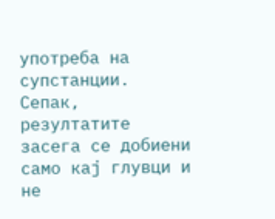употреба на супстанции. Сепак, резултатите засега се добиени само кај глувци и не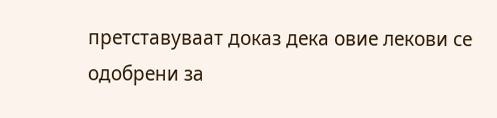претставуваат доказ дека овие лекови се одобрени за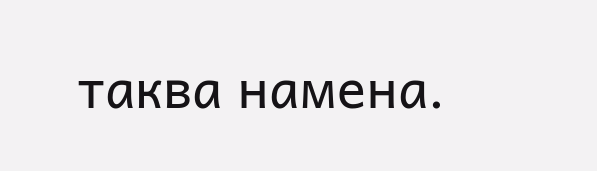таква намена.